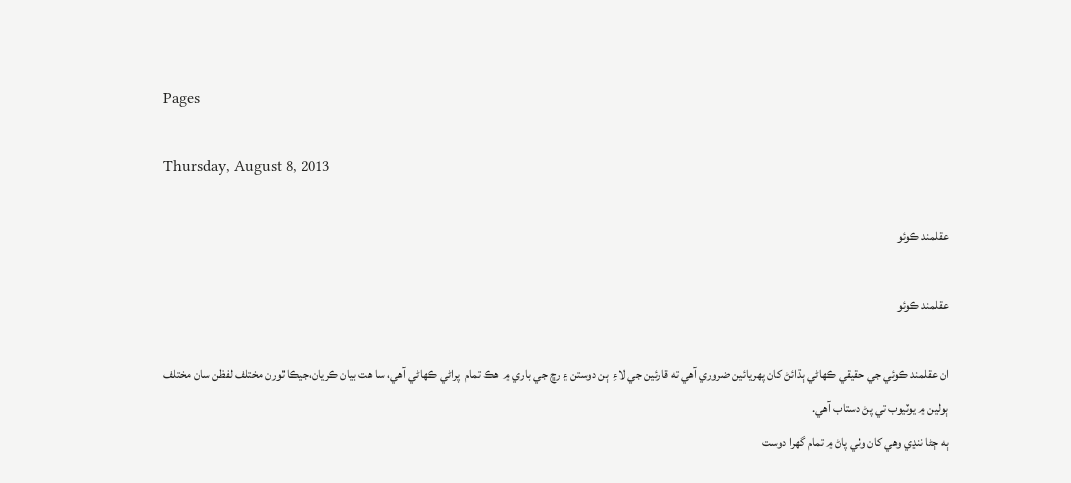Pages

Thursday, August 8, 2013

عقلمند ڪوئو

عقلمند ڪوئو

ان عقلمند ڪوئي جي حقيقي ڪهاڻي ٻڌائڻ کان پهريائين ضروري آهي ته قارئين جي لاءِ  ٻن دوستن ۽ رڇ جي باري ۾  هڪ تمام  پراڻي ڪهاڻي آهي، سا هت بيان ڪريان،جيڪا ٿورن مختلف لفظن سان مختلف ٻولين ۾ يوٽيوب تي پڻ دستاب آهي.
ٻه ڄڻا ننڍي وهي کان وٺي پاڻ ۾ تمام گھرا دوست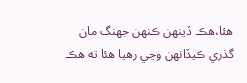هئا،هڪ ڏينهن ڪنهن جھنگ مان گذري ڪيڏانهن وڃي رهيا هئا ته هڪ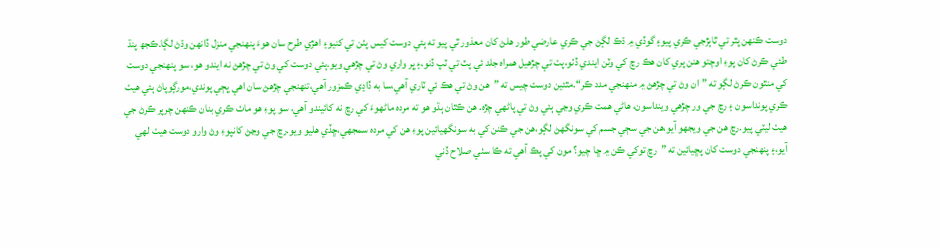دوست ڪنهن پٿر تي ٿاٻڙجي ڪري پيو۽ گوڏي ۾ ڌڪ لڳڻ جي ڪري عارضي طور هلڻ کان معذور ٿي پيو ته ٻئي دوست کيس پٺن تي کنيو۽ اهڙي طرح سان هوءَ پنهنجي منزل ڏانهن وڌڻ لڳا.ڪجھ پنڌ طئي ڪرڻ کان پوءِ اوچتو هنن پري کان هڪ رڇ کي وٽن ايندي ڏٺو،پٺ تي چڙهيل همراه جلد ئي پٽ تي ٽپ ڏنو،۽ ڀر واري وڻ تي چڙهي ويو.ٻئي دوست کي وڻ تي چڙهڻ نه ايندو هو، سو پنهنجي دوست کي منٿون ڪرڻ لڳو ته ”ان وڻ تي چڙهڻ ۾ منهنجي مدد ڪر“.مٿئين دوست چيس ته ”هن وڻ تي هڪ ئي ٽاري آهي،سا به ڏاڍي ڪمزور آهي،تنهنجي چڙهڻ سان اهي ڀڄي پوندي،مورڳوپاڻ ٻئي هيٺ ڪري پونداسون ۽ رڇ جي ور چڙهي وينداسون، هاڻي همت ڪري وڃي ٻئي وڻ تي پاڻهي چڙه. هن ڪٿان ٻڌو هو ته مرده ماڻهوءَ کي رڇ نه کائيندو آهي، سو پوءِ هو ماٺ ڪري بنان ڪنهن چرپر ڪرڻ جي هيٺ ليٽي پيو.رڇ هن جي ويجهو آيو،هن جي سڄي جسم کي سونگھڻ لڳو،هن جي ڪنن کي به سونگھيائين پوءِ هن کي مرده سمجھي،ڇڏي هليو ويو.رڇ جي وڃڻ کانپوءِ وڻ وارو دوست هيٺ لهي آيو،۽ پنهنجي دوست کان پڇيائين ته ”رڇ توکي ڪن ۾ ڇا چيو؟ مون کي پڪ آهي ته ڪا سٺي صلاح ڏني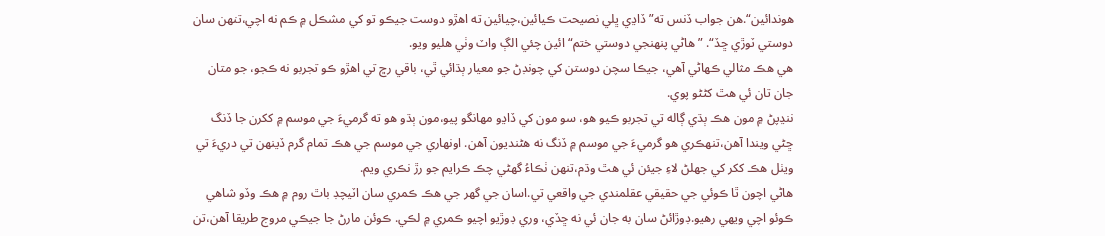هوندائين“.هن جواب ڏنس ته” ڏاڍي ڀلي نصيحت ڪيائين،چيائين ته اهڙو دوست جيڪو تو کي مشڪل ۾ ڪم نه اچي،تنهن سان دوستي ٽوڙي ڇڏ“. ”هاڻي پنهنجي دوستي ختم“ ائين چئي الڳ واٽ وٺي هليو ويو.
هي هڪ مثالي ڪهاڻي آهي، جيڪا سچن دوستن کي چونڊڻ جو معيار ٻڌائي ٿي، باقي رڇ تي اهڙو ڪو تجربو نه ڪجو، جو متان جان تان ئي هٿ کڻڻو پوي.
ننڍپڻ ۾ مون هڪ ٻڌي ڳاله تي تجربو ڪيو هو، سو مون کي ڏاڍو مهانگو پيو،مون ٻڌو هو ته گرميءَ جي موسم ۾ ککرن جا ڏنگ ڇڻي ويندا آهن،تنهڪري هو گرميءَ جي موسم ۾ ڏنگ نه هڻنديون آهن. اونهاري جي موسم جي هڪ تمام گرم ڏينهن تي دريءَ تي ويٺل هڪ ککر کي جھلڻ لاءِ جيئن ئي هٿ وڌم،تنهن ٺڪاءُ گھڻي چڪ ڪرايم جو رڙ نڪري ويم.
هاڻي اچون ٿا ڪوئي جي حقيقي عقلمندي جي واقعي تي.اسان جي گھر جي هڪ ڪمري سان اٽيچڊ باٿ روم ۾ هڪ وڏو شاهي ڪوئو اچي ويهي رهيو.ڊوڙائڻ سان به جان ئي نه ڇڏي، وري ڊوڙيو اچيو ڪمري ۾ لڪي. ڪوئن مارڻ جا جيڪي مروج طريقا آهن،تن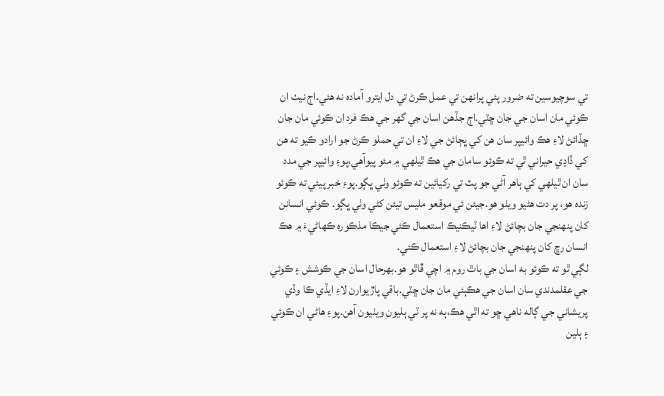تي سوچيوسين ته ضرور پئي پرانهن تي عمل ڪرڻ تي دل ايترو آماده نه هئي.اڄ نيٺ ان ڪوئي مان اسان جي جان ڇٽي.اڄ جڏهن اسان جي گھر جي هڪ فرد ان ڪوئي مان جان ڇڏائڻ لاءِ هڪ وائيپر سان هن کي ڀڄائڻ جي لاءِ ان تي حملو ڪرڻ جو ارادو ڪيو ته هن کي ڏاڍي حيراني ٿي ته ڪوئو سامان جي هڪ ٿيلهي ۾ مئو پيوآهي،پوءِ وائيپر جي مدد سان ان ٿيلهي کي ٻاهر آڻي جو پٽ تي رکيائين ته ڪوئو وٺي ڀڳو.پوءِ خبر پيئي ته ڪوئو زنده هو، پر دت هڻيو ويٺو هو.جيئن ئي موقعو مليس تيئن کڻي وٺي ڀڳو. ڪوئي انسانن کان پنهنجي جان بچائڻ لاءِ اها ٽيڪنيڪ استعمال ڪئي جيڪا مذڪوره ڪهاڻيءَ ۾ هڪ انسان رڇ کان پنهنجي جان بچائڻ لاءِ استعمال ڪئي.
لڳي ٿو ته ڪوئو به اسان جي باٿ روم ۾ اچي ڦاٿو هو.بهرحال اسان جي ڪوشش ۽ ڪوئي جي عقلمدندي سان اسان جي هڪٻئي مان جان ڇٽي.باقي پاڙيوارن لاءِ ايڏي ڪا وڏي پريشاني جي ڳاله ناهي ڇو ته اٿي هڪ،ٻه نه پر ٽي ٻليون ويٺيون آهن.پوءِ هاڻي ان ڪوئي ۽ ٻلين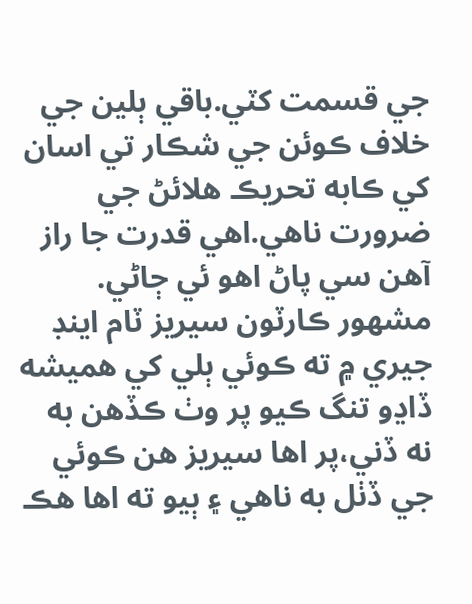جي قسمت کٽي.باقي ٻلين جي خلاف ڪوئن جي شڪار تي اسان کي ڪابه تحريڪ هلائڻ جي ضرورت ناهي.اهي قدرت جا راز آهن سي پاڻ اهو ئي ڄاڻي.
مشهور ڪارٽون سيريز ٽام اينڊ جيري ۾ ته ڪوئي ٻلي کي هميشه ڏاڍو تنگ ڪيو پر وٺ ڪڏهن به نه ڏني،پر اها سيريز هن ڪوئي جي ڏٺل به ناهي ۽ ٻيو ته اها هڪ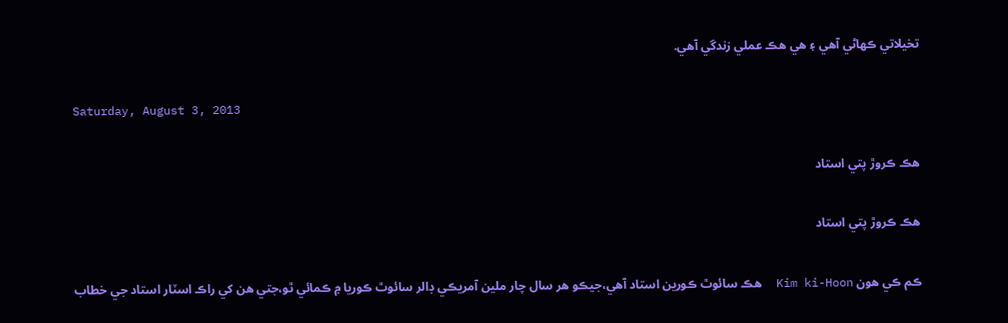تخيلاتي ڪهاڻي آهي ۽ هي هڪ عملي زندگي آهي.

Saturday, August 3, 2013

هڪ ڪروڙ پتي استاد

هڪ ڪروڙ پتي استاد

ڪم ڪي هون Kim ki-Hoon  هڪ سائوٿ ڪورين استاد آهي،جيڪو هر سال چار ملين آمريڪي ڊالر سائوٿ ڪوريا ۾ ڪمائي ٿو،جتي هن کي راڪ اسٽار استاد جي خطاب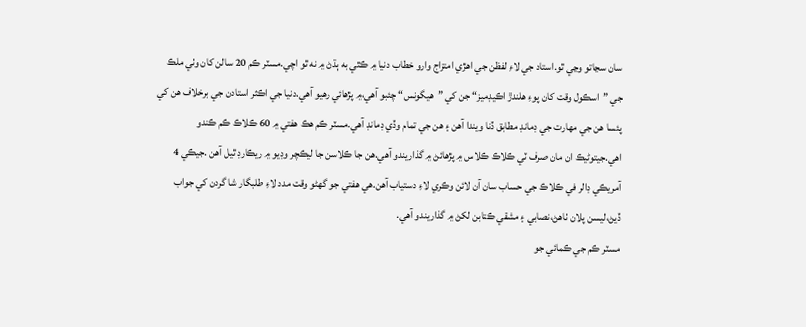سان سڃاتو وڃي ٿو.استاد جي لاءِ لفظن جي اهڙي امتزاج وارو خطاب دنيا ۾ ڪٿي به ٻڌڻ ۾ نه ٿو اچي.مسٽر ڪم 20 سالن کان وٺي ملڪ جي ”اسڪول وقت کان پوءِ هلندڙ اڪيڊميز“ جن کي ”هيگونس“ چئبو آهي،۾ پڙهائي رهيو آهي.دنيا جي اڪثر استادن جي برخلاف هن کي پئسا هن جي مهارت جي ڊمانڊ مطابق ڏنا ويندا آهن ۽ هن جي تمام وڏي ڊمانڊ آهي.مسٽر ڪم هڪ هفتي ۾ 60 ڪلاڪ ڪم ڪندو اهي.جيتوڻيڪ ان مان صرف ٽي ڪلاڪ ڪلاس ۾ پڙهائڻ ۾ گذاريندو آهي.هن جا ڪلاسن جا ليڪچر وڊيو ۾ ريڪارڊ ٿيل آهن .جيڪي 4 آمريڪي ڊالر في ڪلاڪ جي حساب سان آن لائن وڪري لاءِ دستياب آهن.هي هفتي جو گھڻو وقت مدد لاءِ طلبگار شا گردن کي جواب ڏيڻ،ليسن پلان ٺاهڻ،نصابي ۽ مشقي ڪتابن لکڻ ۾ گذاريندو آهي.
مسٽر ڪم جي ڪمائي جو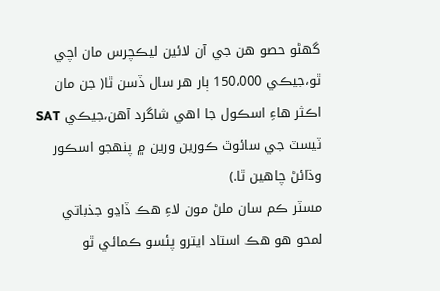گھڻو حصو هن جي آن لائين ليڪچرس مان اچي ٿو،جيڪي 150،000 ٻار هر سال ڏسن ٿا( جن مان اڪثر هاءِ اسڪول جا اهي شاگرد آهن،جيڪي SAT ٽيسٽ جي سائوٿ ڪورين ورين ۾ پنهجو اسڪور وڌائڻ چاهين ٿا.)
مسٽر ڪم سان ملڻ مون لاءِ هڪ ڏاڍو جذباتي لمحو هو هڪ استاد ايترو پئسو ڪمائي ٿو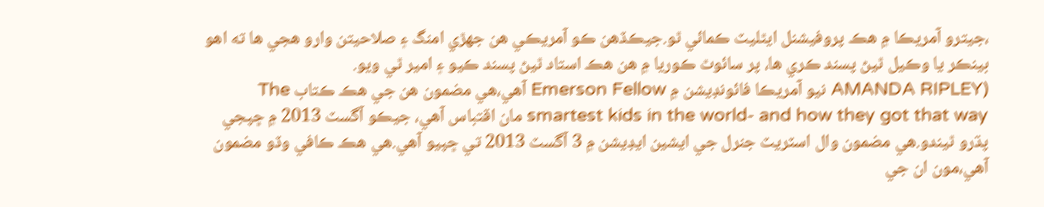،جيترو آمريڪا ۾ هڪ پروفيشنل ايٿليٽ ڪمائي ٿو.جيڪڏهن ڪو آمريڪي هن جهڙي امنگ ۽ صلاحيتن وارو هجي ها ته اهو بينڪر يا وڪيل ٿيڻ پسند ڪري ها، پر سائوٿ ڪوريا ۾ هن هڪ استاد ٿيڻ پسند ڪيو ۽ امير ٿي ويو.
(AMANDA RIPLEY نيو آمريڪا فائونڊيشن ۾ Emerson Fellow آهي،هي مضمون هن جي هڪ ڪتاب The smartest kids in the world- and how they got that way مان اقتباس آهي، جيڪو آگسٽ 2013 ۾ ڇپجي پڌرو ٿيندو.هي مضمون وال اسٽريٽ جنرل جي ايشين ايڊيشن ۾ 3 آگسٽ 2013 تي ڇپيو آهي.هي هڪ ڪافي وڏو مضمون آهي،مون ان جي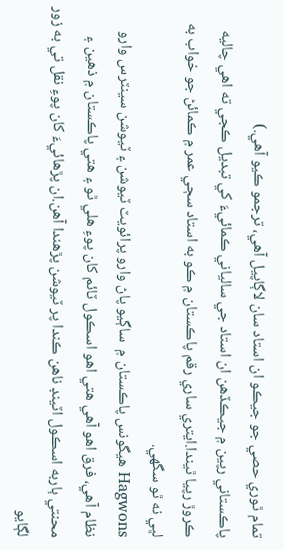تمام ٿوري حصي جو جيڪو ان استاد سان لاڳاپيل آهي، ترجمو ڪيو آهي.)
پاڪستاني رپين ۾ جيڪڏهن ان استاد جي سالياني ڪمائيءَ کي تبديل ڪجي ته اهي چاليه ڪروڙ رپيا ٿيندا.ايتري ساري رقم پاڪستان ۾ ڪو به استاد سڄي عمر ۾ ڪمائڻ جو خواب به لڀي نه ٿو سگھي.
Hagwons هيگونس پاڪستان ۾  ساڳيو پاڻ وارو پرائويٽ ٽيوشن ۽ ٽيوشن سينٽرس وارو نظام آهي، فرق اهو آهي هتي اهو اسڪول ٽائم کان پوءِ هلي ٿو ۽ هتي پاڪستان ۾ ذهين ۽ محنتي ٻاربه اسڪول اٽينڊ ناهن ڪندا پر ٽيوشن پڙهندا آهن.ان پڙهائيءَ کان پوءِ نقل تي به زور لڳايو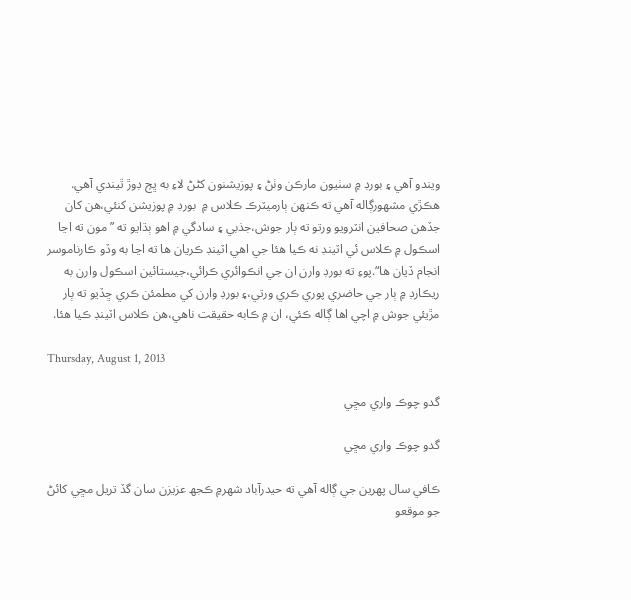ويندو آهي ۽ بورڊ ۾ سٺيون مارڪن وٺڻ ۽ پوزيشنون کڻڻ لاءِ به ڀڄ ڊوڙ ٿيندي آهي.
هڪڙي مشهورڳاله آهي ته ڪنهن ٻارميٽرڪ ڪلاس ۾  بورڊ ۾ پوزيشن کنئي،هن کان جڏهن صحافين انٽرويو ورتو ته ٻار جوش،جذبي ۽ سادگي ۾ اهو ٻڌايو ته ”مون ته اڃا اسڪول ۾ ڪلاس ئي اٽينڊ نه ڪيا هئا جي اهي اٽينڊ ڪريان ها ته اڃا به وڏو ڪارناموسر انجام ڏيان ها“.پوءِ ته بورڊ وارن ان جي انڪوائري ڪرائي،جيستائين اسڪول وارن به ريڪارڊ ۾ ٻار جي حاضري پوري ڪري ورتي،۽ بورڊ وارن کي مطمئن ڪري ڇڏيو ته ٻار مڙيئي جوش ۾ اچي اها ڳاله ڪئي، ان ۾ ڪابه حقيقت ناهي،هن ڪلاس اٽينڊ ڪيا هئا.

Thursday, August 1, 2013

گدو چوڪ واري مڇي

گدو چوڪ واري مڇي

ڪافي سال پهرين جي ڳاله آهي ته حيدرآباد شهر۾ ڪجھ عزيزن سان گڏ تريل مڇي کائڻ جو موقعو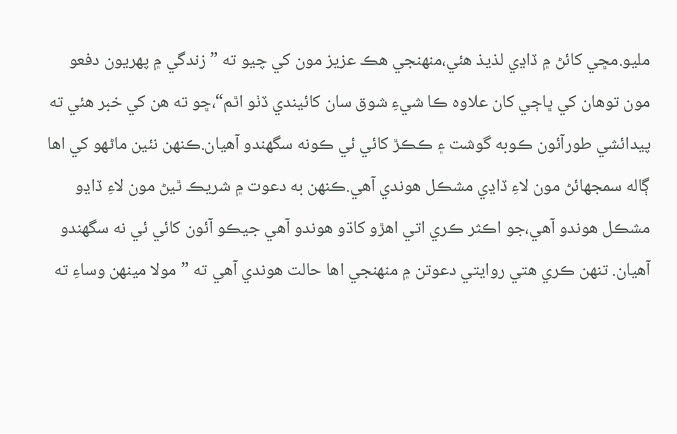مليو.مڇي کائڻ ۾ ڏاڍي لذيذ هئي،منهنجي هڪ عزيز مون کي چيو ته ”زندگي ۾ پهريون دفعو مون توهان کي ڀاڄي کان علاوه ڪا شيءِ شوق سان کائيندي ڏٺو اٿم“،ڇو ته هن کي خبر هئي ته پيدائشي طورآئون ڪوبه گوشت ۽ ڪڪڙ کائي ئي ڪونه سگھندو آهيان.ڪنهن نئين ماڻهو کي اها ڳاله سمجھائڻ مون لاءِ ڏاڍي مشڪل هوندي آهي.ڪنهن به دعوت ۾ شريڪ ٿيڻ مون لاءِ ڏاڍو مشڪل هوندو آهي،جو اڪثر ڪري اتي اهڙو کاڌو هوندو آهي جيڪو آئون کائي ئي نه سگھندو آهيان. تنهن ڪري هتي روايتي دعوتن ۾ منهنجي اها حالت هوندي آهي ته ”مولا مينهن وساءِ ته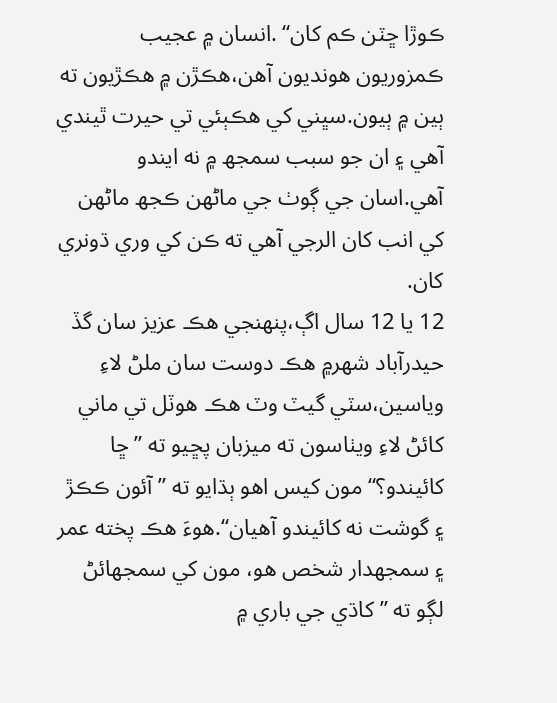ڪوڙا ڇٽن ڪم کان“ .انسان ۾ عجيب ڪمزوريون هونديون آهن،هڪڙن ۾ هڪڙيون ته ٻين ۾ ٻيون.سڀني کي هڪٻئي تي حيرت ٿيندي آهي ۽ ان جو سبب سمجھ ۾ نه ايندو آهي.اسان جي ڳوٺ جي ماڻهن ڪجھ ماڻهن کي انب کان الرجي آهي ته ڪن کي وري ڌونري کان.
12 يا 12 سال اڳ،پنهنجي هڪ عزيز سان گڏ حيدرآباد شهر۾ هڪ دوست سان ملڻ لاءِ وياسين،سٽي گيٽ وٽ هڪ هوٽل تي ماني کائڻ لاءِ ويٺاسون ته ميزبان پڇيو ته ”ڇا کائيندو؟“ مون کيس اهو ٻڌايو ته ”آئون ڪڪڙ ۽ گوشت نه کائيندو آهيان“.هوءَ هڪ پخته عمر ۽ سمجھدار شخص هو، مون کي سمجھائڻ لڳو ته ”کاڌي جي باري ۾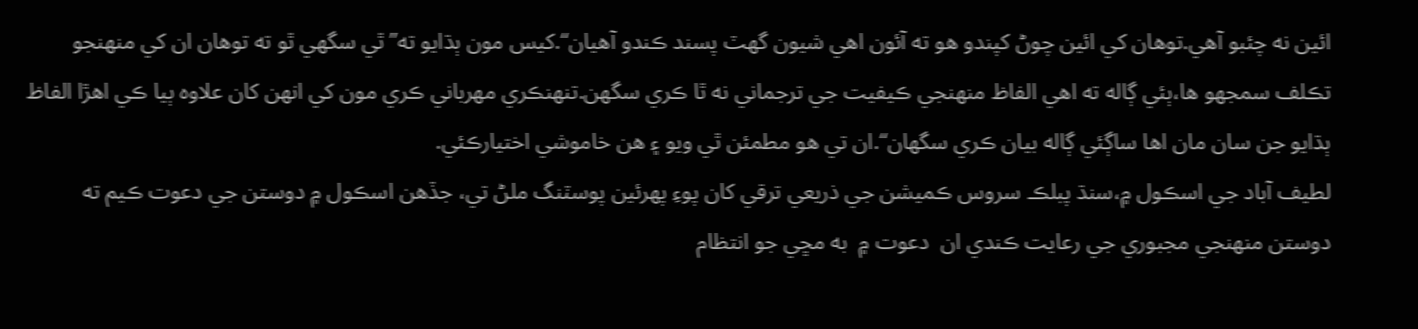ائين نه چئبو آهي.توهان کي ائين چوڻ کپندو هو ته آئون اهي شيون گھٽ پسند ڪندو آهيان“.کيس مون ٻڌايو ته” ٿي سگھي ٿو ته توهان ان کي منهنجو تڪلف سمجھو ها،ٻئي ڳاله ته اهي الفاظ منهنجي ڪيفيت جي ترجماني نه ٿا ڪري سگھن.تنهنڪري مهرباني ڪري مون کي انهن کان علاوه ٻيا ڪي اهڙا الفاظ ٻڌايو جن سان مان اها ساڳئي ڳاله بيان ڪري سگھان“.ان تي هو مطمئن ٿي ويو ۽ هن خاموشي اختيارڪئي.
لطيف آباد جي اسڪول ۾،سنڌ پبلڪ سروس ڪميشن جي ذريعي ترقي کان پوءِ پهرئين پوسٽنگ ملڻ تي، جڏهن اسڪول ۾ دوستن جي دعوت ڪيم ته دوستن منهنجي مجبوري جي رعايت ڪندي ان  دعوت ۾  به مڇي جو انتظام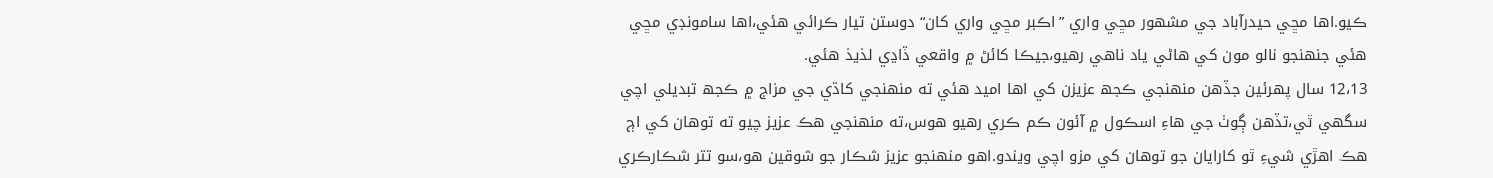ڪيو.اها مڇي حيدرآباد جي مشهور مڇي واري ”اڪبر مڇي واري کان“ دوستن تيار ڪرائي هئي،اها سامونڊي مڇي هئي جنهنجو نالو مون کي هاڻي ياد ناهي رهيو،جيڪا کائڻ ۾ واقعي ڏاڍي لذيذ هئي.
12،13 سال پهرئين جڏهن منهنجي ڪجھ عزيزن کي اها اميد هئي ته منهنجي کاڌي جي مزاج ۾ ڪجھ تبديلي اچي سگھي ٿي،تڏهن ڳوٺ جي هاءِ اسڪول ۾ آئون ڪم ڪري رهيو هوس،ته منهنجي هڪ عزيز چيو ته توهان کي اڄ هڪ اهڙي شيءِ ٿو کارايان جو توهان کي مزو اچي ويندو.اهو منهنجو عزيز شڪار جو شوقين هو،سو تتر شڪارڪري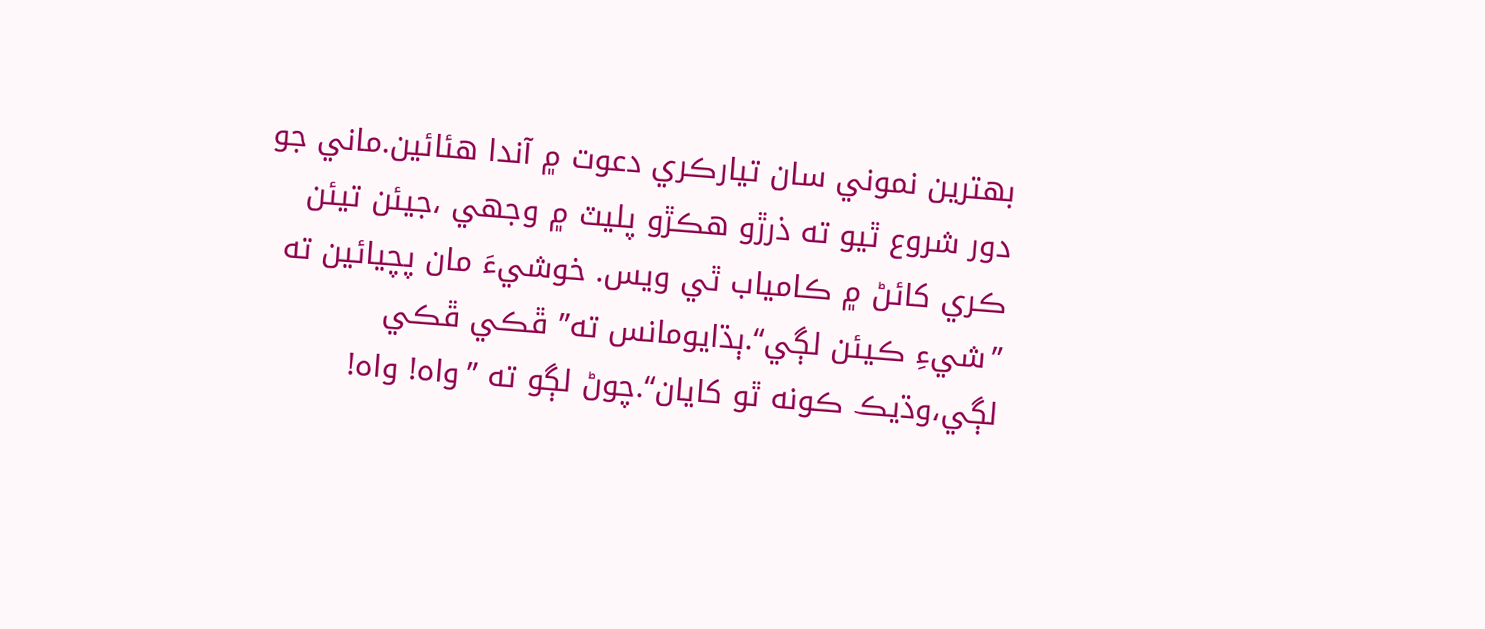بهترين نموني سان تيارڪري دعوت ۾ آندا هئائين.ماني جو دور شروع ٿيو ته ذرڙو هڪڙو پليٽ ۾ وجھي ،جيئن تيئن ڪري کائڻ ۾ ڪامياب ٿي ويس. خوشيءَ مان پچيائين ته ”شيءِ ڪيئن لڳي“.ٻڌايومانس ته” ڦڪي ڦڪي لڳي،وڌيڪ ڪونه ٿو کايان“.چوڻ لڳو ته ”واه! واه!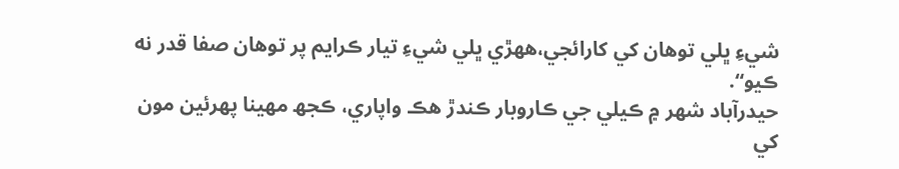شيءِ ڀلي توهان کي کارائجي،ههڙي ڀلي شيءِ تيار ڪرايم پر توهان صفا قدر نه ڪيو“.
حيدرآباد شهر ۾ ڪيلي جي ڪاروبار ڪندڙ هڪ واپاري، ڪجھ مهينا پهرئين مون کي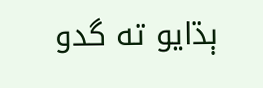ٻڌايو ته گدو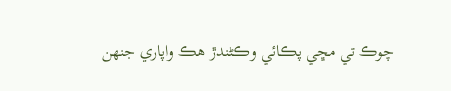چوڪ تي مڇي پڪائي وڪڻندڙ هڪ واپاري جنهن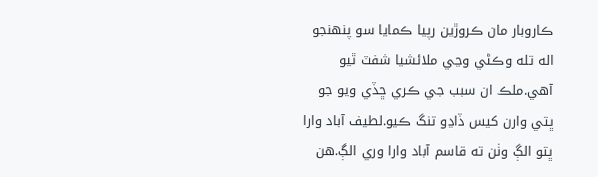ڪاروبار مان ڪروڙين رپيا ڪمايا سو پنهنجو اله تله وڪڻي وڃي ملائشيا شفٽ ٿيو آهي.ملڪ ان سبب جي ڪري ڇڏي ويو جو ڀتي وارن کيس ڏاڍو تنگ ڪيو.لطيف آباد وارا ڀتو الڳ وٺن ته قاسم آباد وارا وري الڳ.هن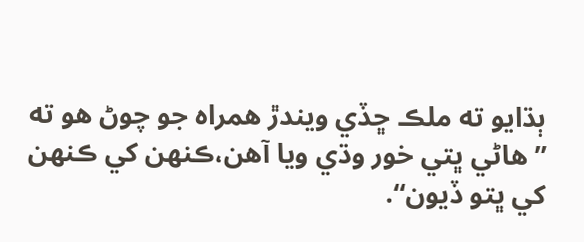ٻڌايو ته ملڪ ڇڏي ويندڙ همراه جو چوڻ هو ته ”هاڻي ڀتي خور وڌي ويا آهن،ڪنهن کي ڪنهن کي ڀتو ڏيون“.